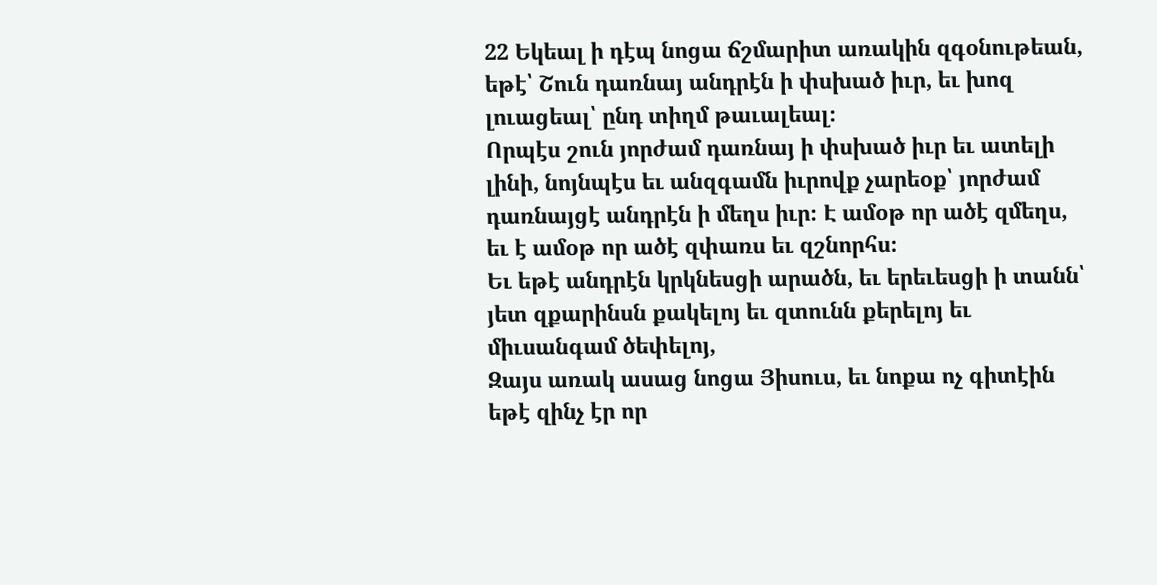22 Եկեալ ի դէպ նոցա ճշմարիտ առակին զգօնութեան, եթէ՝ Շուն դառնայ անդրէն ի փսխած իւր, եւ խոզ լուացեալ՝ ընդ տիղմ թաւալեալ։
Որպէս շուն յորժամ դառնայ ի փսխած իւր եւ ատելի լինի, նոյնպէս եւ անզգամն իւրովք չարեօք՝ յորժամ դառնայցէ անդրէն ի մեղս իւր։ Է ամօթ որ ածէ զմեղս, եւ է ամօթ որ ածէ զփառս եւ զշնորհս։
Եւ եթէ անդրէն կրկնեսցի արածն, եւ երեւեսցի ի տանն՝ յետ զքարինսն քակելոյ եւ զտունն քերելոյ եւ միւսանգամ ծեփելոյ,
Զայս առակ ասաց նոցա Յիսուս, եւ նոքա ոչ գիտէին եթէ զինչ էր որ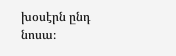խօսէրն ընդ նոսա։